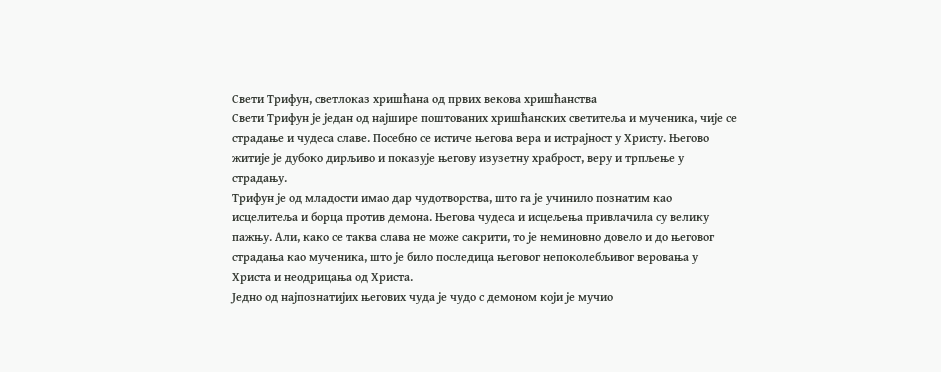Свети Трифун, светлоказ хришћана од првих векова хришћанства
Свети Трифун је један од најшире поштованих хришћанских светитеља и мученика, чије се страдање и чудеса славе. Посебно се истиче његова вера и истрајност у Христу. Његово житије је дубоко дирљиво и показује његову изузетну храброст, веру и трпљење у страдању.
Трифун је од младости имао дар чудотворства, што га је учинило познатим као исцелитеља и борца против демона. Његова чудеса и исцељења привлачила су велику пажњу. Али, како се таква слава не може сакрити, то је неминовно довело и до његовог страдања као мученика, што је било последица његовог непоколебљивог веровања у Христа и неодрицања од Христа.
Једно од најпознатијих његових чуда је чудо с демоном који је мучио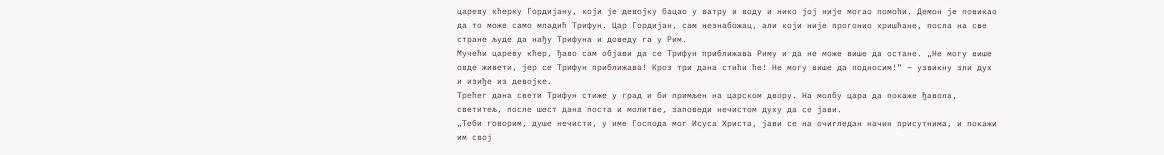цареву кћерку Гордијану, који је девојку бацао у ватру и воду и нико јој није могао помоћи. Демон је повикао да то може само младић Трифун. Цар Гордијан, сам незнабожац, али који није прогонио хришћане, посла на све стране људе да нађу Трифуна и доведу га у Рим.
Мучећи цареву кћер, ђаво сам објави да се Трифун приближава Риму и да не може више да остане. „Нe могу више овде живети, јер се Трифун приближава! Кроз три дана стићи ће! Нe могу више да подносим!” – узвикну зли дух и изиђе из девојке.
Трећег дана свети Трифун стиже у град и би примљен на царском двору. На молбу цара да покаже ђавола, светитељ, после шест дана поста и молитве, заповеди нечистом духу да се јави.
„Теби говорим, душе нечисти, у име Господа мог Исуса Христа, јави се на очигледан начин присутнима, и покажи им свој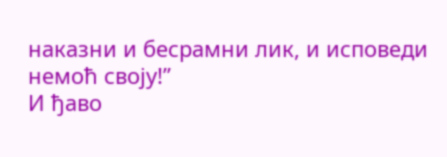наказни и бесрамни лик, и исповеди немоћ своју!”
И ђаво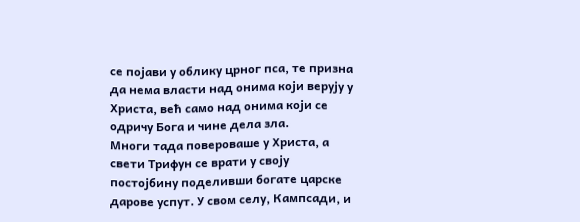се појави у облику црног пса, те призна да нема власти над онима који верују у Христа, већ само над онима који се одричу Бога и чине дела зла.
Многи тада повероваше у Христа, а свети Трифун се врати у своју постојбину поделивши богате царске дарове успут. У свом селу, Кампсади, и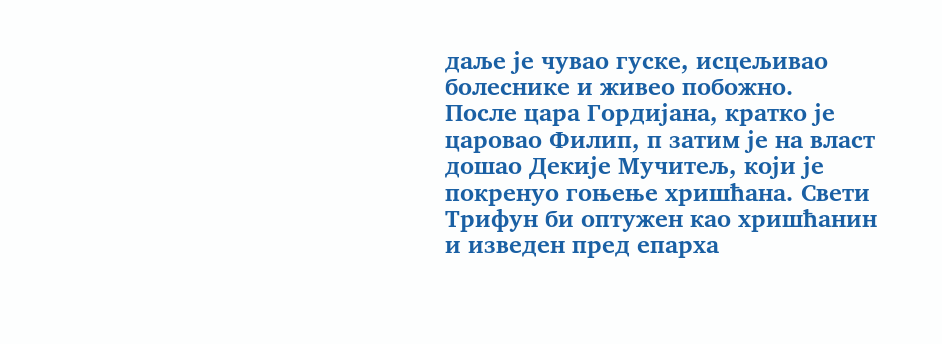даље је чувао гуске, исцељивао болеснике и живео побожно.
После цара Гордијана, кратко је царовао Филип, п затим је на власт дошао Декије Мучитељ, који је покренуо гоњење хришћана. Свети Трифун би оптужен као хришћанин и изведен пред епарха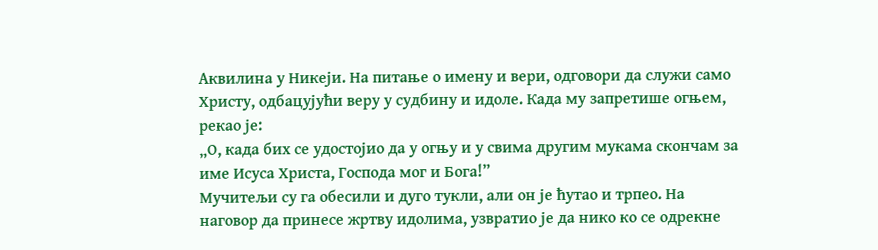Аквилина у Никеји. На питање о имену и вери, одговори да служи само Христу, одбацујући веру у судбину и идоле. Када му запретише огњем, рекао је:
„О, када бих се удостојио да у огњу и у свима другим мукама скончам за име Исуса Христа, Господа мог и Бога!”
Мучитељи су га обесили и дуго тукли, али он је ћутао и трпео. На наговор да принесе жртву идолима, узвратио је да нико ко се одрекне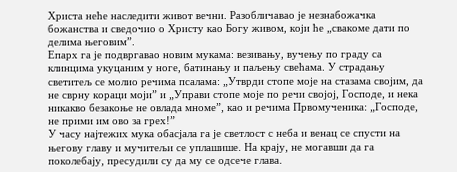Христа неће наследити живот вечни. Разобличавао је незнабожачка божанства и сведочио о Христу као Богу живом, који ће „свакоме дати по делима његовим”.
Епарх га је подвргавао новим мукама: везивању, вучењу по граду са клинцима укуцаним у ноге, батинању и паљењу свећама. У страдању светитељ се молио речима псалама: „Утврди стопе моје на стазама својим, да не сврну кораци моји” и „Управи стопе моје по речи својој, Господе, и нека никакво безакоње не овлада мноме”, као и речима Првомученика: „Господе, не прими им ово за грех!”
У часу најтежих мука обасјала га је светлост с неба и венац се спусти на његову главу и мучитељи се уплашише. На крају, не могавши да га поколебају, пресудили су да му се одсече глава.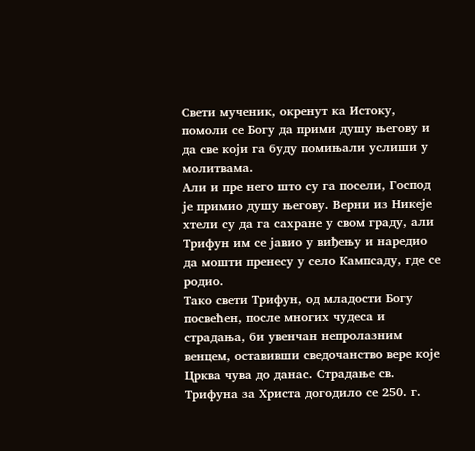Свети мученик, окренут ка Истоку, помоли се Богу да прими душу његову и да све који га буду помињали услиши у молитвама.
Али и пре него што су га посели, Господ је примио душу његову. Верни из Никеје хтели су да га сахране у свом граду, али Трифун им се јавио у виђењу и наредио да мошти пренесу у село Кампсаду, где се родио.
Тако свети Трифун, од младости Богу посвећен, после многих чудеса и страдања, би увенчан непролазним венцем, оставивши сведочанство вере које Црква чува до данас. Страдање св. Трифуна за Христа догодило се 250. г.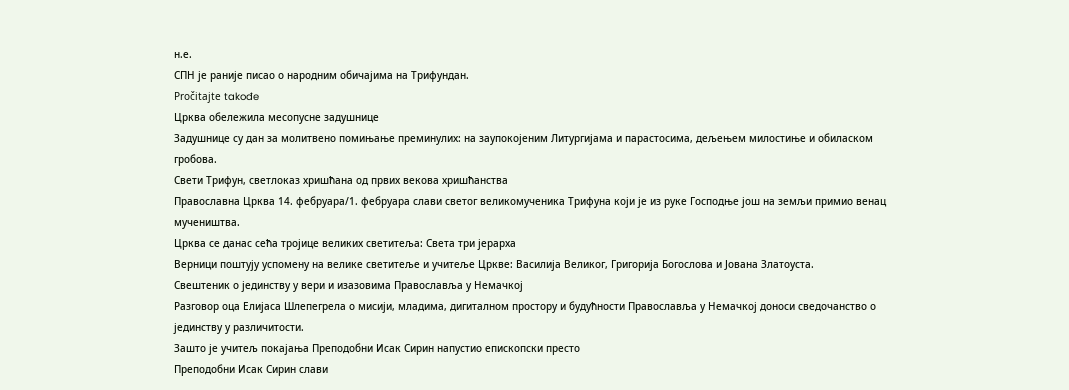н.е.
СПН је раније писао о народним обичајима на Трифундан.
Pročitajte takođe
Црква обележила месопусне задушнице
Задушнице су дан за молитвено помињање преминулих: на заупокојеним Литургијама и парастосима, дељењем милостиње и обиласком гробова.
Свети Трифун, светлоказ хришћана од првих векова хришћанства
Православна Црква 14. фебруара/1. фебруара слави светог великомученика Трифуна који је из руке Господње још на земљи примио венац мучеништва.
Црква се данас сећа тројице великих светитеља: Света три јерарха
Верници поштују успомену на велике светитеље и учитеље Цркве: Василија Великог, Григорија Богослова и Јована Златоуста.
Свештеник о јединству у вери и изазовима Православља у Немачкој
Разговор оца Елијаса Шлепегрела о мисији, младима, дигиталном простору и будућности Православља у Немачкој доноси сведочанство о јединству у различитости.
Зашто је учитељ покајања Преподобни Исак Сирин напустио епископски престо
Преподобни Исак Сирин слави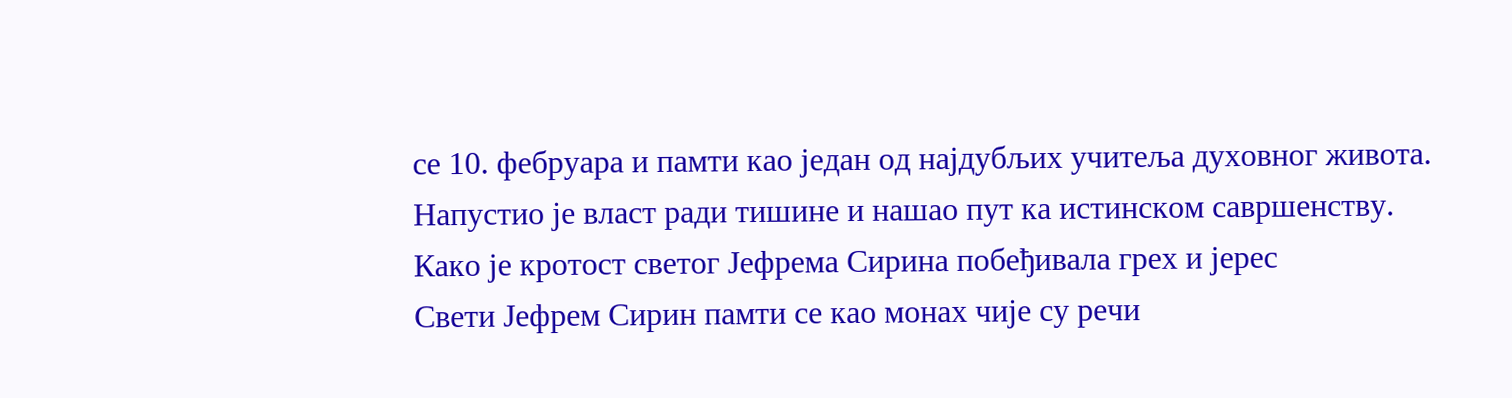се 10. фебруара и памти као један од најдубљих учитеља духовног живота. Напустио је власт ради тишине и нашао пут ка истинском савршенству.
Како је кротост светог Јефрема Сирина побеђивала грех и јерес
Свети Јефрем Сирин памти се као монах чије су речи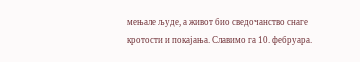мењале људе, а живот био сведочанство снаге кротости и покајања. Славимо га 10. фебруара.